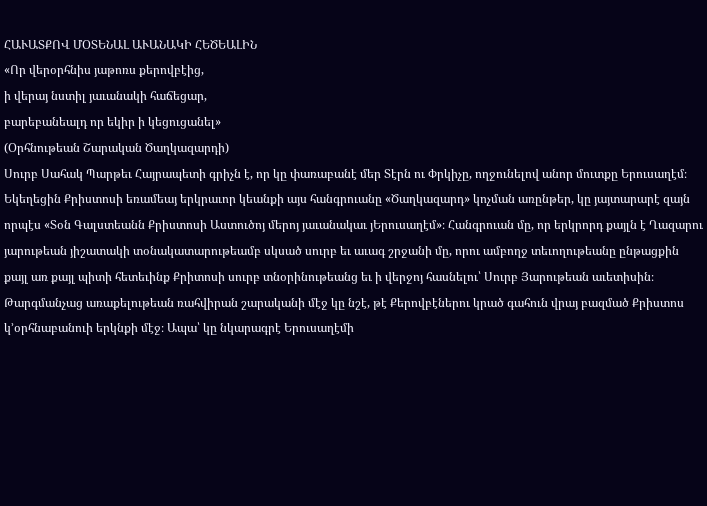ՀԱՒԱՏՔՈՎ ՄՕՏԵՆԱԼ ԱՒԱՆԱԿԻ ՀԵԾԵԱԼԻՆ
«Որ վերօրհնիս յաթոռս քերովբէից,
ի վերայ նստիլ յաւանակի հաճեցար,
բարեբանեալդ որ եկիր ի կեցուցանել»
(Օրհնութեան Շարական Ծաղկազարդի)
Սուրբ Սահակ Պարթեւ Հայրապետի գրիչն է, որ կը փառաբանէ մեր Տէրն ու Փրկիչը, ողջունելով անոր մուտքը Երուսաղէմ։ Եկեղեցին Քրիստոսի եռամեայ երկրաւոր կեանքի այս հանգրուանը «Ծաղկազարդ» կոչման առընթեր, կը յայտարարէ զայն որպէս «Տօն Գալստեանն Քրիստոսի Աստուծոյ մերոյ յաւանակաւ յԵրուսաղէմ»։ Հանգրուան մը, որ երկրորդ քայլն է Ղազարու յարութեան յիշատակի տօնակատարութեամբ սկսած սուրբ եւ աւագ շրջանի մը, որու ամբողջ տեւողութեանը ընթացքին քայլ առ քայլ պիտի հետեւինք Քրիտոսի սուրբ տնօրինութեանց եւ ի վերջոյ հասնելու՝ Սուրբ Յարութեան աւետիսին։
Թարգմանչաց առաքելութեան ռահվիրան շարականի մէջ կը նշէ, թէ Քերովբէներու կրած գահուն վրայ բազմած Քրիստոս կ՚օրհնաբանուի երկնքի մէջ։ Ապա՝ կը նկարագրէ Երուսաղէմի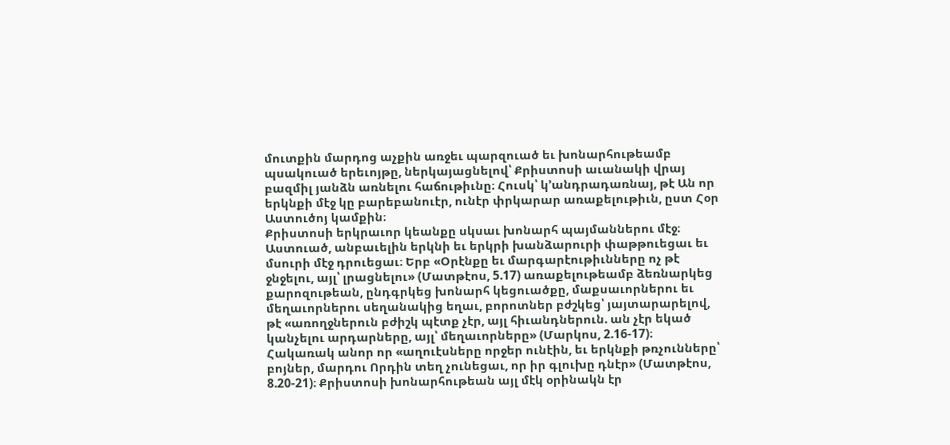մուտքին մարդոց աչքին առջեւ պարզուած եւ խոնարհութեամբ պսակուած երեւոյթը, ներկայացնելով՝ Քրիստոսի աւանակի վրայ բազմիլ յանձն առնելու հաճութիւնը։ Հուսկ՝ կ՚անդրադառնայ, թէ Ան որ երկնքի մէջ կը բարեբանուէր, ունէր փրկարար առաքելութիւն, ըստ Հօր Աստուծոյ կամքին։
Քրիստոսի երկրաւոր կեանքը սկսաւ խոնարհ պայմաններու մէջ։ Աստուած, անբաւելին երկնի եւ երկրի խանձարուրի փաթթուեցաւ եւ մսուրի մէջ դրուեցաւ։ Երբ «Օրէնքը եւ մարգարէութիւնները ոչ թէ ջնջելու, այլ՝ լրացնելու» (Մատթէոս, 5.17) առաքելութեամբ ձեռնարկեց քարոզութեան, ընդգրկեց խոնարհ կեցուածքը, մաքսաւորներու եւ մեղաւորներու սեղանակից եղաւ, բորոտներ բժշկեց՝ յայտարարելով, թէ «առողջներուն բժիշկ պէտք չէր, այլ հիւանդներուն. ան չէր եկած կանչելու արդարները, այլ՝ մեղաւորները» (Մարկոս, 2.16-17)։ Հակառակ անոր որ «աղուէսները որջեր ունէին, եւ երկնքի թռչունները՝ բոյներ, մարդու Որդին տեղ չունեցաւ, որ իր գլուխը դնէր» (Մատթէոս, 8.20-21)։ Քրիստոսի խոնարհութեան այլ մէկ օրինակն էր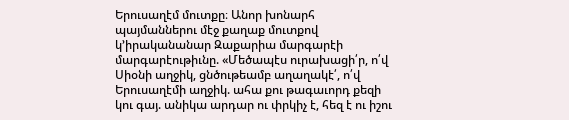Երուսաղէմ մուտքը։ Անոր խոնարհ պայմաններու մէջ քաղաք մուտքով կ՚իրականանար Զաքարիա մարգարէի մարգարէութիւնը. «Մեծապէս ուրախացի՛ր, ո՛վ Սիօնի աղջիկ, ցնծութեամբ աղաղակէ՛, ո՛վ Երուսաղէմի աղջիկ. ահա քու թագաւորդ քեզի կու գայ. անիկա արդար ու փրկիչ է, հեզ է ու իշու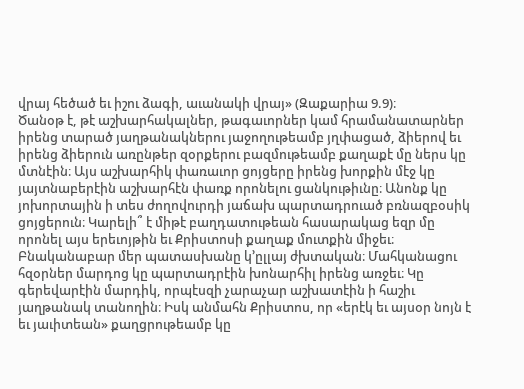վրայ հեծած եւ իշու ձագի, աւանակի վրայ» (Զաքարիա 9.9)։
Ծանօթ է, թէ աշխարհակալներ, թագաւորներ կամ հրամանատարներ իրենց տարած յաղթանակներու յաջողութեամբ յղփացած, ձիերով եւ իրենց ձիերուն առընթեր զօրքերու բազմութեամբ քաղաքէ մը ներս կը մտնէին։ Այս աշխարհիկ փառաւոր ցոյցերը իրենց խորքին մէջ կը յայտնաբերէին աշխարհէն փառք որոնելու ցանկութիւնը։ Անոնք կը յոխորտային ի տես ժողովուրդի յաճախ պարտադրուած բռնազբօսիկ ցոյցերուն։ Կարելի՞ է միթէ բաղդատութեան հասարակաց եզր մը որոնել այս երեւոյթին եւ Քրիստոսի քաղաք մուտքին միջեւ։ Բնականաբար մեր պատասխանը կ՚ըլլայ ժխտական։ Մահկանացու հզօրներ մարդոց կը պարտադրէին խոնարհիլ իրենց առջեւ։ Կը գերեվարէին մարդիկ, որպէսզի չարաչար աշխատէին ի հաշիւ յաղթանակ տանողին։ Իսկ անմահն Քրիստոս, որ «երէկ եւ այսօր նոյն է եւ յաւիտեան» քաղցրութեամբ կը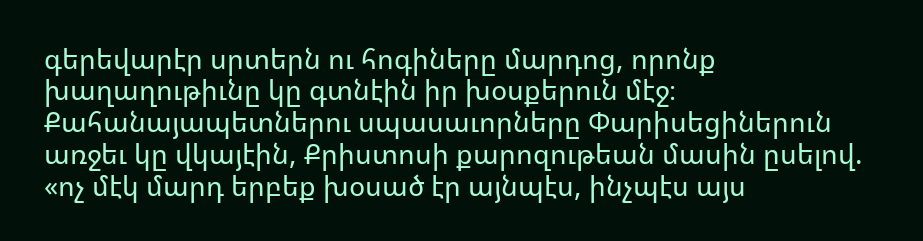գերեվարէր սրտերն ու հոգիները մարդոց, որոնք խաղաղութիւնը կը գտնէին իր խօսքերուն մէջ։ Քահանայապետներու սպասաւորները Փարիսեցիներուն առջեւ կը վկայէին, Քրիստոսի քարոզութեան մասին ըսելով. «ոչ մէկ մարդ երբեք խօսած էր այնպէս, ինչպէս այս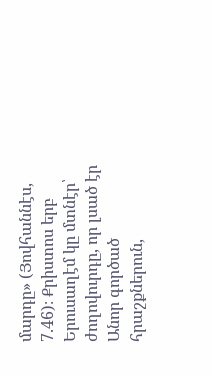մարդը» (Յովհաննէս, 7.46)։ Քրիստոս երբ Երուսաղէմ կը մտնէր՝ ժողովուրդը, որ լսած էր Անոր գործած հրաշքներուն,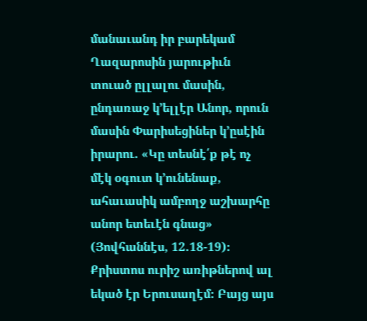մանաւանդ իր բարեկամ Ղազարոսին յարութիւն տուած ըլլալու մասին, ընդառաջ կ՚ելլէր Անոր, որուն մասին Փարիսեցիներ կ՚ըսէին իրարու. «Կը տեսնէ՛ք թէ ոչ մէկ օգուտ կ՚ունենաք, ահաւասիկ ամբողջ աշխարհը անոր ետեւէն գնաց» (Յովհաննէս, 12.18-19)։
Քրիստոս ուրիշ առիթներով ալ եկած էր Երուսաղէմ։ Բայց այս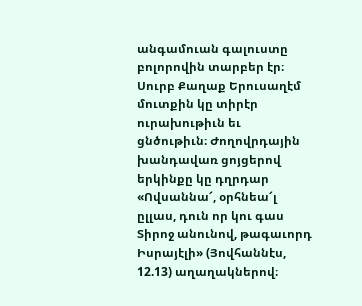անգամուան գալուստը բոլորովին տարբեր էր։ Սուրբ Քաղաք Երուսաղէմ մուտքին կը տիրէր ուրախութիւն եւ ցնծութիւն։ Ժողովրդային խանդավառ ցոյցերով երկինքը կը դղրդար «Ովսաննա՜, օրհնեա՜լ ըլլաս, դուն որ կու գաս Տիրոջ անունով, թագաւորդ Իսրայէլի» (Յովհաննէս, 12.13) աղաղակներով։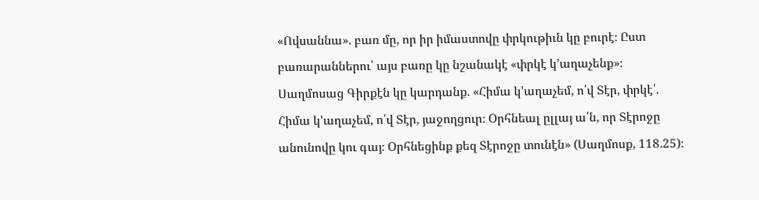«Ովսաննա». բառ մը, որ իր իմաստովը փրկութիւն կը բուրէ։ Ըստ բառարաններու՝ այս բառը կը նշանակէ «փրկէ կ՚աղաչենք»։ Սաղմոսաց Գիրքէն կը կարդանք. «Հիմա կ՚աղաչեմ, ո՛վ Տէր, փրկէ՛. Հիմա կ՚աղաչեմ, ո՛վ Տէր, յաջողցուր։ Օրհնեալ ըլլայ ա՛ն, որ Տէրոջը անունովը կու գայ։ Օրհնեցինք քեզ Տէրոջը տունէն» (Սաղմոսք, 118.25)։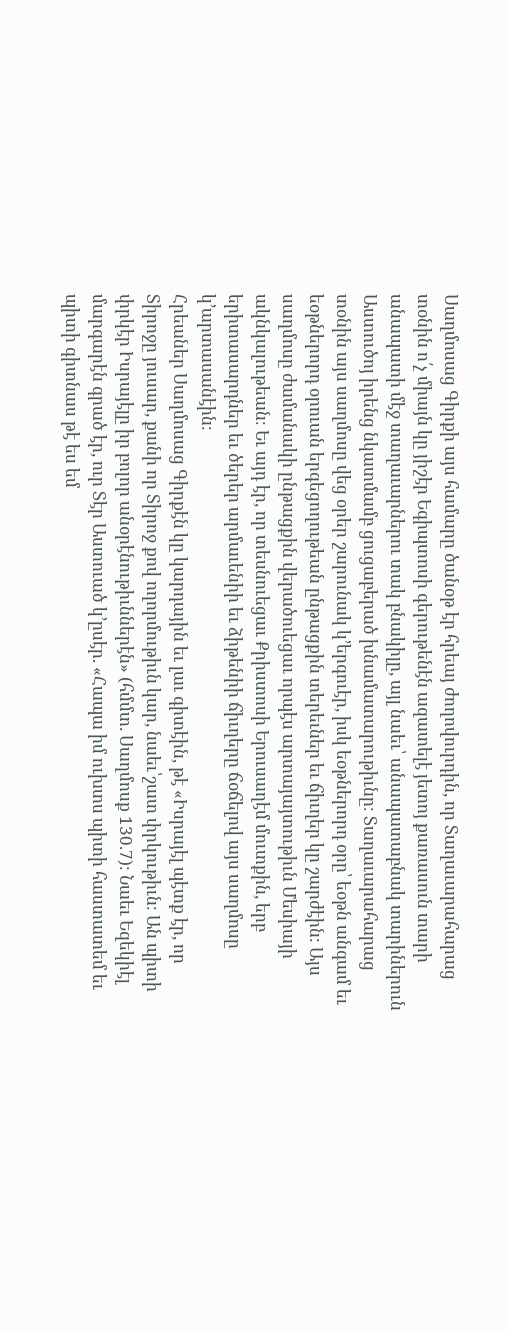Սաղմոսաց Գիրքի այս համարը ծանօթ էր հրեայ ժողովուրդին, որ Տաղաւարահարաց տօնին ո՛չ միայն կը յիշէր Եգիպտոսի գերութենէն ազատելէ յետոյ քառասուն տարի անապատի մէջ տաղաւարներու տակ բնակիլը, այլ նաեւ՝ անապատաբնակ տարիներուն Աստուծոյ իրենց նկատմամբ ցուցաբերած խնամատարութիւնը։ Տաղաւարահարաց տօնին այս սաղմոսը վեց օրեր շարունակ կ՚երգուէր, իսկ եօթներորդ օրը՝ եօթն անգամ եւ եօթներորդ օրուան երգեցողութեան ընթացքին տերեւներ եւ ճիւղեր կը շարժէին։ Այս սաղմոսը ժամանակի ընթացքին վերածուեցաւ որպէս արտայայտութիւն Մեսիայի ակնկալութեան։ Եւ այդ էր, որ տեսնուեցաւ Քրիստոսի Երուսաղէմ մուտքին, երբ երիտասարդներ եւ ծերեր արմաւենիի եւ ձիթենիի ճիւղերը ճօճելով այս սաղմոսը կ՚արտասանէին։
Հրեաներ Սաղմոսաց Գիրքէն կը կարդային եւ լաւ գիտէին, թէ «Իսրայէլ պէտք էր, որ Տիրոջը յուսար, քանի որ Տիրոջ քով ողորմութիւն կար, նաեւ՝շատ փրկութիւն։ Ան պիտի փրկէր Իսրայէլը իր բոլոր անօրէնութիւններէն» (հմմտ. Սաղմոսք 130.7)։ Նաեւ Եզեկիէլ մարգարէն գրած էր, ուր Տէր Աստուած կ՚ըսէր. «Հապա իմ ուխտս պիտի հաստատեմ եւ պիտի գիտնաս թէ ես եմ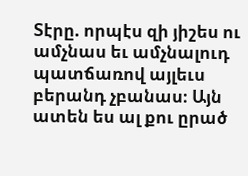Տէրը. որպէս զի յիշես ու ամչնաս եւ ամչնալուդ պատճառով այլեւս բերանդ չբանաս։ Այն ատեն ես ալ քու ըրած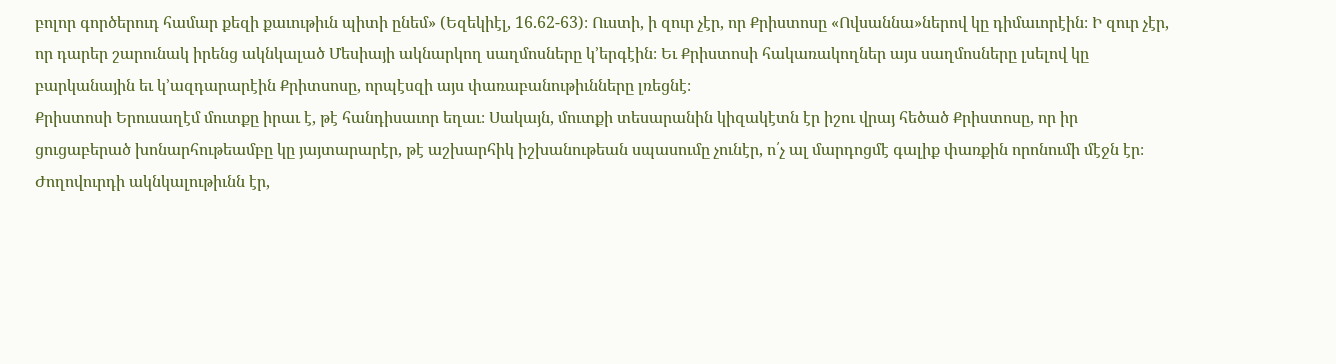բոլոր գործերուդ համար քեզի քաւութիւն պիտի ընեմ» (Եզեկիէլ, 16.62-63)։ Ուստի, ի զուր չէր, որ Քրիստոսը «Ովսաննա»ներով կը դիմաւորէին։ Ի զուր չէր, որ դարեր շարունակ իրենց ակնկալած Մեսիայի ակնարկող սաղմոսները կ՚երգէին։ Եւ Քրիստոսի հակառակողներ այս սաղմոսները լսելով կը բարկանային եւ կ՚ազդարարէին Քրիտսոսը, որպէսզի այս փառաբանութիւնները լռեցնէ։
Քրիստոսի Երուսաղէմ մուտքը իրաւ է, թէ հանդիսաւոր եղաւ։ Սակայն, մուտքի տեսարանին կիզակէտն էր իշու վրայ հեծած Քրիստոսը, որ իր ցուցաբերած խոնարհութեամբը կը յայտարարէր, թէ աշխարհիկ իշխանութեան սպասումը չունէր, ո՛չ ալ մարդոցմէ գալիք փառքին որոնումի մէջն էր։ Ժողովուրդի ակնկալութիւնն էր,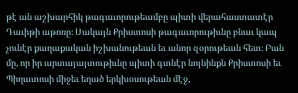թէ ան աշխարհիկ թագաւորութեամբը պիտի վերահաստատէր Դաւիթի աթոռը։ Սակայն Քրիստոսի թագաւորութիւնը բնաւ կապ չունէր քաղաքական իշխանութեան եւ անոր զօրութեան հետ։ Բան մը, որ իր արտայայտութիւնը պիտի գտնէր նոյնինքն Քրիստոսի եւ Պիղատոսի միջեւ եղած երկխօսութեան մէջ,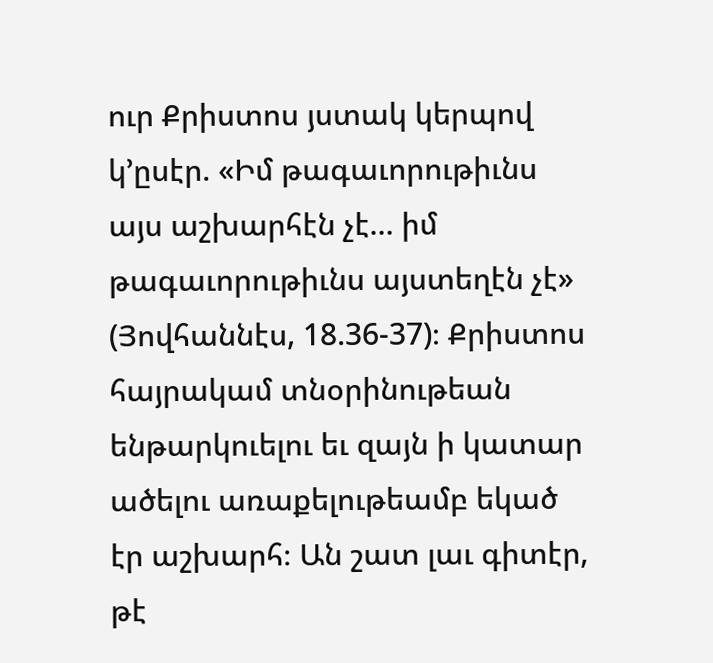ուր Քրիստոս յստակ կերպով կ՚ըսէր. «Իմ թագաւորութիւնս այս աշխարհէն չէ… իմ թագաւորութիւնս այստեղէն չէ» (Յովհաննէս, 18.36-37)։ Քրիստոս հայրակամ տնօրինութեան ենթարկուելու եւ զայն ի կատար ածելու առաքելութեամբ եկած էր աշխարհ։ Ան շատ լաւ գիտէր, թէ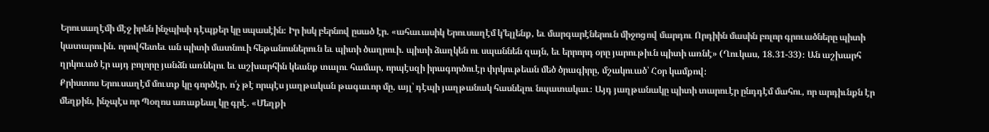Երուսաղէմի մէջ իրեն ինչպիսի դէպքեր կը սպասէին։ Իր իսկ բերնով ըսած էր. «ահաւասիկ Երուսաղէմ կ՚ելլենք, եւ մարգարէներուն միջոցով մարդու Որդիին մասին բոլոր գրուածները պիտի կատարուին. որովհետեւ ան պիտի մատնուի հեթանոսներուն եւ պիտի ծաղրուի. պիտի ձաղկեն ու սպաննեն զայն, եւ երրորդ օրը յարութիւն պիտի առնէ» (Ղուկաս, 18.31-33)։ Ան աշխարհ ղրկուած էր այդ բոլորը յանձն առնելու եւ աշխարհին կեանք տալու համար, որպէսզի իրագործուէր փրկութեան մեծ ծրագիրը, մշակուած՝ Հօր կամքով։
Քրիստոս Երուսաղէմ մուտք կը գործէր, ո՛չ թէ որպէս յաղթական թագաւոր մը, այլ՝ դէպի յաղթանակ հասնելու նպատակաւ։ Այդ յաղթանակը պիտի տարուէր ընդդէմ մահու, որ արդիւնքն էր մեղքին, ինչպէս որ Պօղոս առաքեալ կը գրէ. «Մեղքի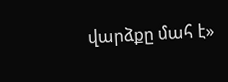վարձքը մահ է»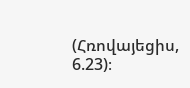(Հռովայեցիս, 6.23)։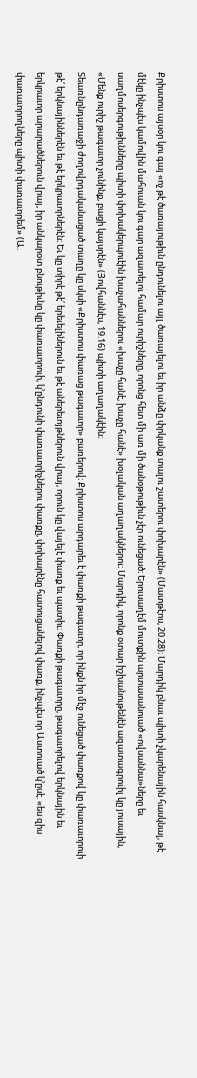Քրիստոս այսօր կու գայ «ոչ թէ ծառայութիւն ընդունելու այլ ծառայելու եւ իր անձը փրկանք տալու շատերու փոխարէն» (Մատթէոս, 20.28)։ Մարդիկ բնաւ պիտի չկարենային հասկնալ, թէ մէկը ինչպէս կամովին մահուան կու գար ազատելու համար ուրիշները, որոնց հետ մի առ մի ծանօթութիւն չէր ունեցած։ Երուսաղէմ մուտքին արտասանուած «ովսաննա»ները եւ սաղմոսերգութիւնները պիտի փոխակերպուէին խաչահաններու «խաչը հանէ, խաչը հանէ» խօլական աղաղակներու։ Մարդիկ, որոնք օտար իշխանութենէն ազատագրուիլ կը յուսային, «Մենք ուրիշ թագաւոր չունինք, բացի կայսրէն» (Յովհաննէս, 19.16) պիտի աղաղակէին։
Տեառնընդառաջի ժողովրդականացած տաղը կը սկսի «Քրիստոս փառաց թագաւոր» բառերով։ Քրիստոս արդարեւ է փառքի թագաւոր, որ ինքն իր մէջ ունեցած փառքով կը փառաւորուի թէ՛ երկնայիններէն եւ թէ երկրաւորներէն։ Եւ կը տիրէ թէ՛ երեւելիներուն եւ թէ աներեւոյթներուն վրայ, որուն կը վայելէ փառք եւ պատիւ։ Փառքի թագաւորը, թագաւորելով երկնային եւ երկրաւոր արարածներուն վրայ, իր անկարօտ բնութիւնը կը փառաւորուի, կ՚ընդունի փառաւորիչներու փառքը, փոխարէնը հատուցանելով փառք, ինչպէս որ Աստուած կ՚ըսէ. «ես զիս փառաւորողները պիտի փառաւորեմ» (Ա.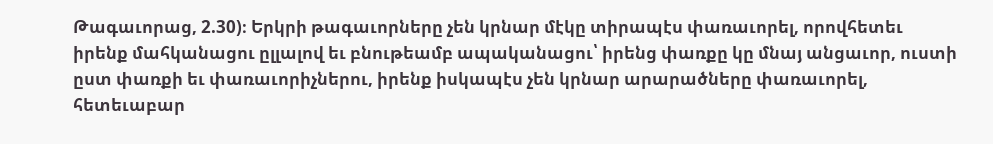Թագաւորաց, 2.30)։ Երկրի թագաւորները չեն կրնար մէկը տիրապէս փառաւորել, որովհետեւ իրենք մահկանացու ըլլալով եւ բնութեամբ ապականացու՝ իրենց փառքը կը մնայ անցաւոր, ուստի ըստ փառքի եւ փառաւորիչներու, իրենք իսկապէս չեն կրնար արարածները փառաւորել, հետեւաբար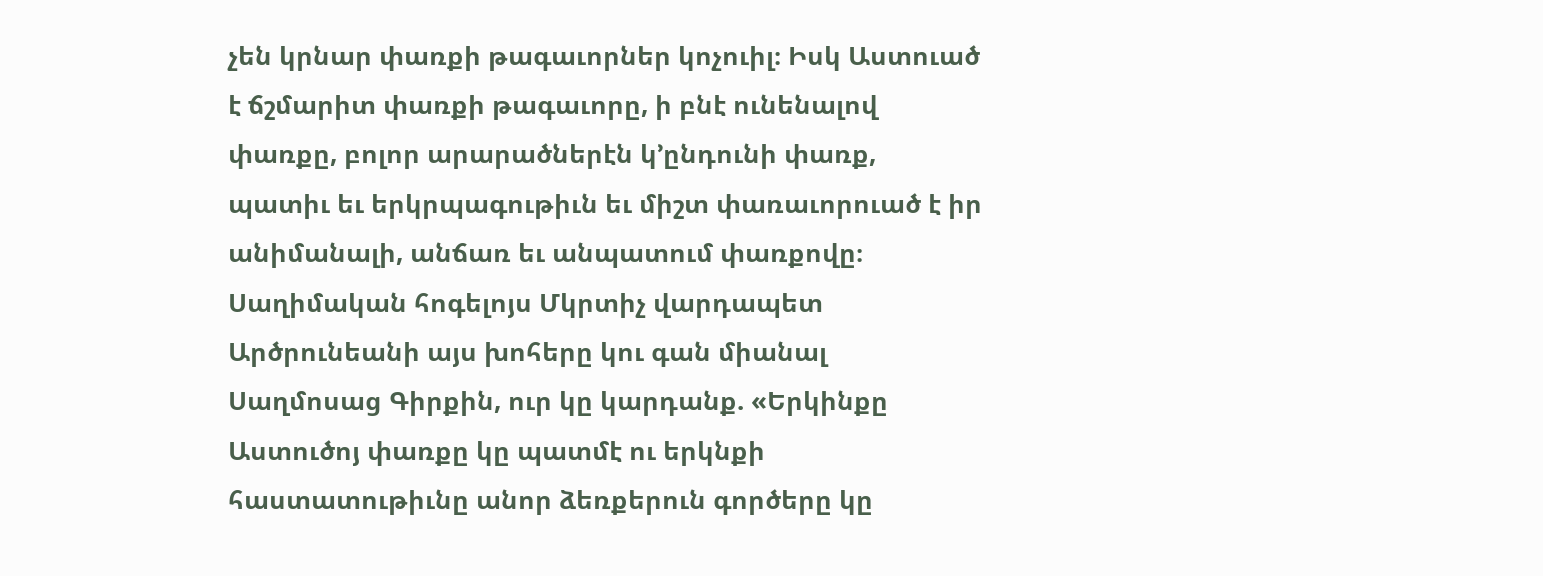չեն կրնար փառքի թագաւորներ կոչուիլ։ Իսկ Աստուած է ճշմարիտ փառքի թագաւորը, ի բնէ ունենալով փառքը, բոլոր արարածներէն կ՚ընդունի փառք, պատիւ եւ երկրպագութիւն եւ միշտ փառաւորուած է իր անիմանալի, անճառ եւ անպատում փառքովը։ Սաղիմական հոգելոյս Մկրտիչ վարդապետ Արծրունեանի այս խոհերը կու գան միանալ Սաղմոսաց Գիրքին, ուր կը կարդանք. «Երկինքը Աստուծոյ փառքը կը պատմէ ու երկնքի հաստատութիւնը անոր ձեռքերուն գործերը կը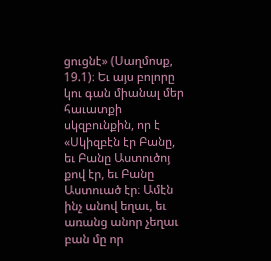ցուցնէ» (Սաղմոսք, 19.1)։ Եւ այս բոլորը կու գան միանալ մեր հաւատքի սկզբունքին, որ է «Սկիզբէն էր Բանը, եւ Բանը Աստուծոյ քով էր, եւ Բանը Աստուած էր։ Ամէն ինչ անով եղաւ, եւ առանց անոր չեղաւ բան մը որ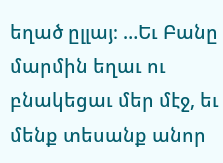եղած ըլլայ։ …Եւ Բանը մարմին եղաւ ու բնակեցաւ մեր մէջ, եւ մենք տեսանք անոր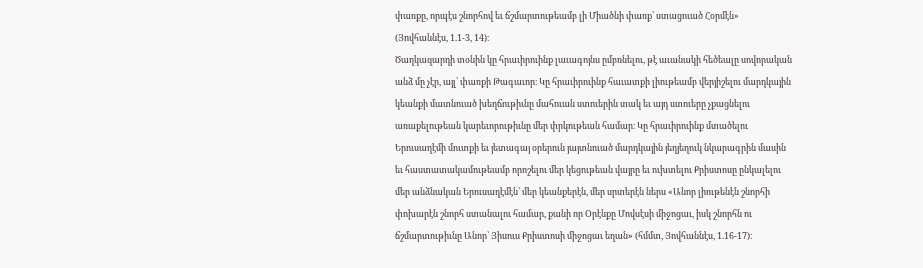փառքը, որպէս շնորհով եւ ճշմարտութեամբ լի Միածնի փառք՝ ստացուած Հօրմէն» (Յովհաննէս, 1.1-3, 14)։
Ծաղկազարդի տօնին կը հրաւիրուինք լաւագոյնս ըմբռնելու, թէ աւանակի հեծեալը սովորական անձ մը չէր, այլ՝ փառքի Թագաւոր։ Կը հրաւիրուինք հաւատքի լիութեամբ վերյիշելու մարդկային կեանքի մատնուած խեղճութիւնը մահուան ստուերին տակ եւ այդ ստուերը չքացնելու առաքելութեան կարեւորութիւնը մեր փրկութեան համար։ Կը հրաւիրուինք մտածելու Երուսաղէմի մուտքի եւ յետագայ օրերուն յայտնուած մարդկային յեղյեղուկ նկարագրին մասին եւ հաստատակամութեամբ որոշելու մեր կեցութեան վայրը եւ ուխտելու Քրիստոսը ընկալելու մեր անձնական Երուսաղէմէն՝ մեր կեանքերէն, մեր սրտերէն ներս «Անոր լիութենէն շնորհի փոխարէն շնորհ ստանալու համար, քանի որ Օրէնքը Մովսէսի միջոցաւ, իսկ շնորհն ու ճշմարտութիւնը Անոր՝ Յիսուս Քրիստոսի միջոցաւ եղան» (հմմտ, Յովհաննէս, 1.16-17)։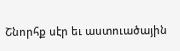Շնորհք սէր եւ աստուածային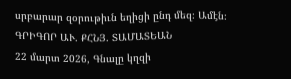սրբարար զօրութիւն եղիցի ընդ մեզ։ Ամէն։
ԳՐԻԳՈՐ ԱՒ. ՔՀՆՅ. ՏԱՄԱՏԵԱՆ
22 մարտ 2026, Գնալը կղզի